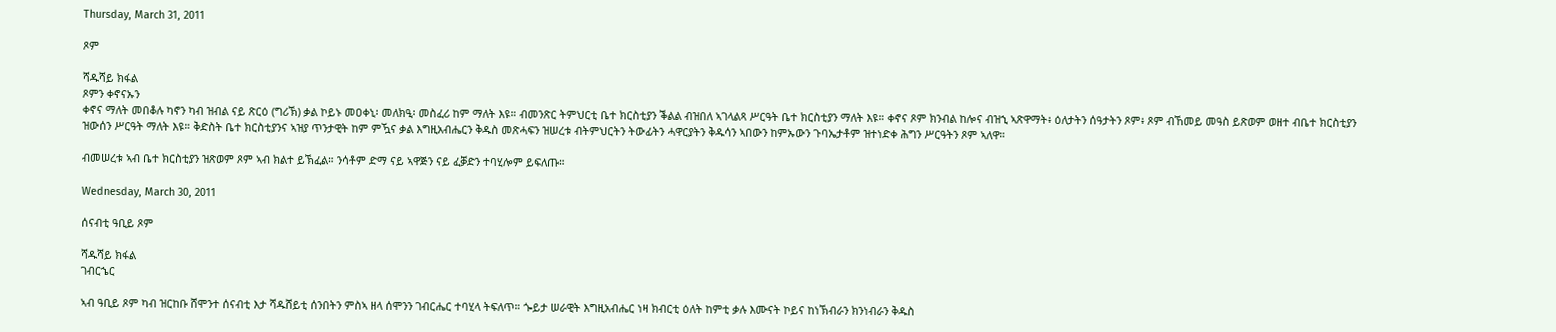Thursday, March 31, 2011

ጾም

ሻዱሻይ ክፋል
ጾምን ቀኖናኡን
ቀኖና ማለት መበቆሉ ካኖን ካብ ዝብል ናይ ጽርዕ (ግሪኽ) ቃል ኮይኑ መዐቀኒ፡ መለክዒ፡ መስፈሪ ከም ማለት እዩ። ብመንጽር ትምህርቲ ቤተ ክርስቲያን ቕልል ብዝበለ ኣገላልጻ ሥርዓት ቤተ ክርስቲያን ማለት እዩ። ቀኖና ጾም ክንብል ከሎና ብዝኂ ኣጽዋማት፥ ዕለታትን ሰዓታትን ጾም፥ ጾም ብኸመይ መዓስ ይጽወም ወዘተ ብቤተ ክርስቲያን ዝውሰን ሥርዓት ማለት እዩ። ቅድስት ቤተ ክርስቲያንና ኣዝያ ጥንታዊት ከም ምዃና ቃል እግዚአብሔርን ቅዱስ መጽሓፍን ዝሠረቱ ብትምህርትን ትውፊትን ሓዋርያትን ቅዱሳን ኣበውን ከምኡውን ጉባኤታቶም ዝተነድቀ ሕግን ሥርዓትን ጾም ኣለዋ።

ብመሠረቱ ኣብ ቤተ ክርስቲያን ዝጽወም ጾም ኣብ ክልተ ይኽፈል። ንሳቶም ድማ ናይ ኣዋጅን ናይ ፈቓድን ተባሂሎም ይፍለጡ።

Wednesday, March 30, 2011

ሰናብቲ ዓቢይ ጾም

ሻዱሻይ ክፋል
ገብርኄር

ኣብ ዓቢይ ጾም ካብ ዝርከቡ ሸሞንተ ሰናብቲ እታ ሻዱሸይቲ ሰንበትን ምስኣ ዘላ ሰሞንን ገብርሔር ተባሂላ ትፍለጥ። ጐይታ ሠራዊት እግዚአብሔር ነዛ ክብርቲ ዕለት ከምቲ ቃሉ እሙናት ኮይና ከነኽብራን ክንነብራን ቅዱስ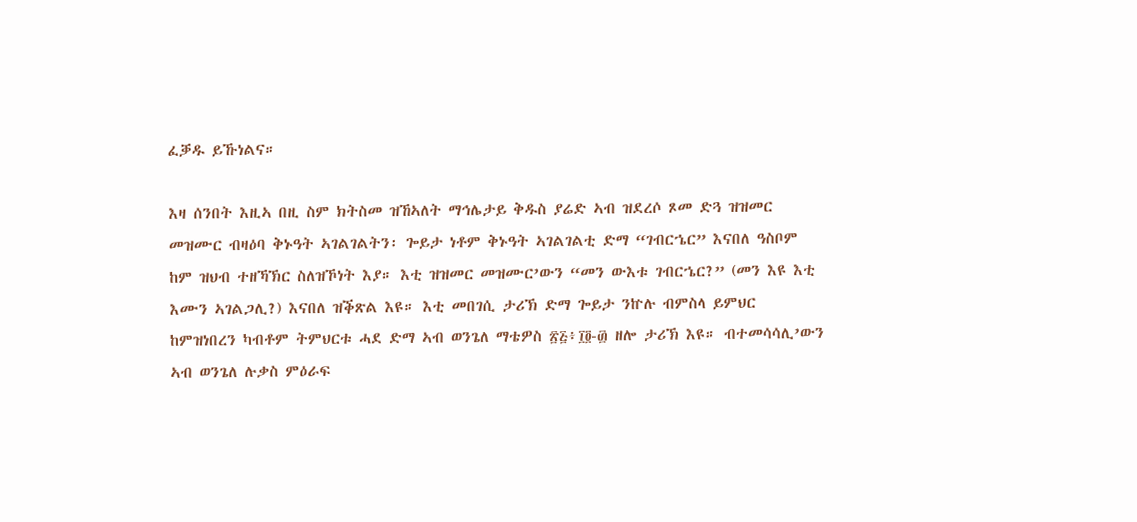ፈቓዱ ይኹነልና።

እዛ ሰንበት እዚኣ በዚ ስም ክትስመ ዝኸኣለት ማኅሌታይ ቅዱስ ያሬድ ኣብ ዝደረሶ ጾመ ድጓ ዝዝመር መዝሙር ብዛዕባ ቅኑዓት ኣገልገልትን፡ ጐይታ ነቶም ቅኑዓት ኣገልገልቲ ድማ “ገብርኄር” እናበለ ዓስቦም ከም ዝህብ ተዘኻኽር ስለዝኾነት እያ። እቲ ዝዝመር መዝሙር’ውን “መን ውእቱ ገብርኄር?” (መን እዩ እቲ እሙን ኣገልጋሊ?) እናበለ ዝቕጽል እዩ። እቲ መበገሲ ታሪኽ ድማ ጐይታ ንኵሉ ብምስላ ይምህር ከምዝነበረን ካብቶም ትምህርቱ ሓደ ድማ ኣብ ወንጌለ ማቴዎስ ፳፭፥፲፬-፴ ዘሎ ታሪኽ እዩ። ብተመሳሳሊ’ውን ኣብ ወንጌለ ሉቃስ ምዕራፍ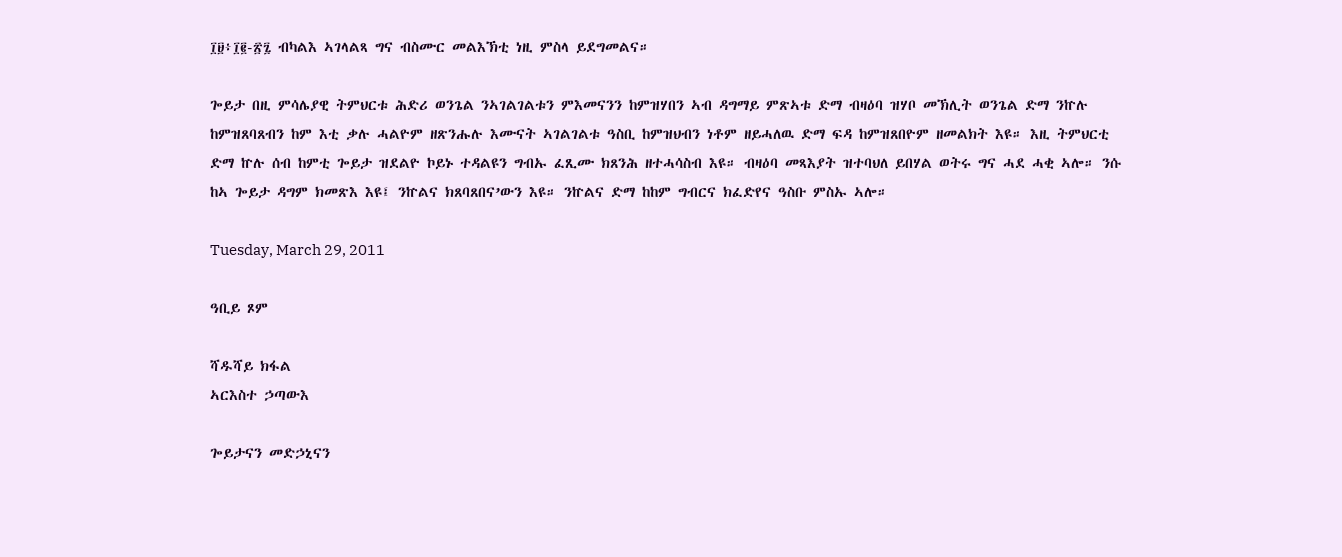፲፱፥፲፪-፳፯ ብካልእ ኣገላልጻ ግና ብስሙር መልእኽቲ ነዚ ምስላ ይደግመልና።

ጐይታ በዚ ምሳሌያዊ ትምህርቱ ሕድሪ ወንጌል ንኣገልገልቱን ምእመናንን ከምዝሃበን ኣብ ዳግማይ ምጽኣቱ ድማ ብዛዕባ ዝሃቦ መኽሊት ወንጌል ድማ ንኵሉ ከምዝጸባጸብን ከም እቲ ቃሉ ሓልዮም ዘጽንሑሉ እሙናት ኣገልገልቱ ዓስቢ ከምዝህብን ነቶም ዘይሓለዉ ድማ ፍዳ ከምዝጸበዮም ዘመልክት እዩ። እዚ ትምህርቲ ድማ ኵሉ ሰብ ከምቲ ጐይታ ዝደልዮ ኮይኑ ተዳልዩን ግብኡ ፈጺሙ ክጸንሕ ዘተሓሳስብ እዩ። ብዛዕባ መጻእያት ዝተባህለ ይበሃል ወትሩ ግና ሓደ ሓቂ ኣሎ። ንሱ ከኣ ጐይታ ዳግም ክመጽእ እዩ፤ ንኵልና ክጸባጸበና’ውን እዩ። ንኵልና ድማ ከከም ግብርና ክፈድየና ዓስቡ ምስኡ ኣሎ።

Tuesday, March 29, 2011

ዓቢይ ጾም

ሻዱሻይ ክፋል
ኣርእስተ ኃጣውእ

ጐይታናን መድኃኒናን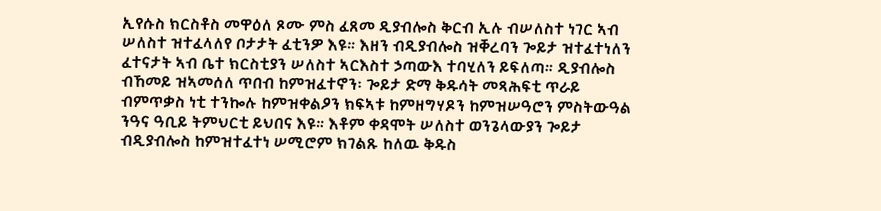ኢየሱስ ክርስቶስ መዋዕለ ጾሙ ምስ ፈጸመ ዲያብሎስ ቅርብ ኢሉ ብሠለስተ ነገር ኣብ ሠለስተ ዝተፈላለየ ቦታታት ፈቲንዎ እዩ። እዘን ብዲያብሎስ ዝቐረባን ጐይታ ዝተፈተነለን ፈተናታት ኣብ ቤተ ክርስቲያን ሠለስተ ኣርእስተ ኃጣውእ ተባሂለን ይፍለጣ። ዲያብሎስ ብኸመይ ዝኣመሰለ ጥበብ ከምዝፈተኖን፡ ጐይታ ድማ ቅዱሳት መጻሕፍቲ ጥራይ ብምጥቃስ ነቲ ተንኰሉ ከምዝቀልዖን ክፍኣቱ ከምዘግሃዶን ከምዝሠዓሮን ምስትውዓል ንዓና ዓቢይ ትምህርቲ ይህበና እዩ። እቶም ቀዳሞት ሠለስተ ወንጌላውያን ጐይታ ብዲያብሎስ ከምዝተፈተነ ሠሚሮም ክገልጹ ከለዉ ቅዱስ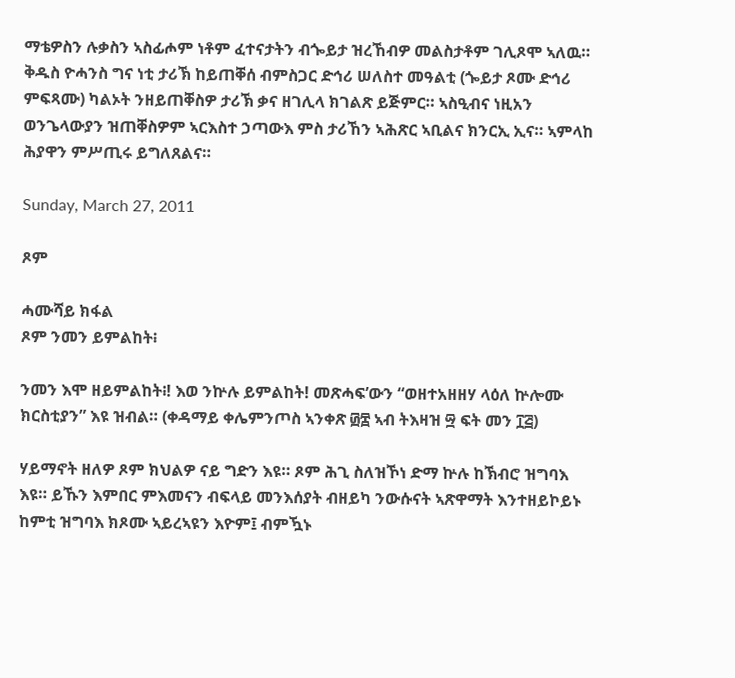ማቴዎስን ሉቃስን ኣስፊሖም ነቶም ፈተናታትን ብጐይታ ዝረኸብዎ መልስታቶም ገሊጾሞ ኣለዉ። ቅዱስ ዮሓንስ ግና ነቲ ታሪኽ ከይጠቐሰ ብምስጋር ድኅሪ ሠለስተ መዓልቲ (ጐይታ ጾሙ ድኅሪ ምፍጻሙ) ካልኦት ንዘይጠቐስዎ ታሪኽ ቃና ዘገሊላ ክገልጽ ይጅምር። ኣስዒብና ነዚአን ወንጌላውያን ዝጠቐስዎም ኣርእስተ ኃጣውእ ምስ ታሪኸን ኣሕጽር ኣቢልና ክንርኢ ኢና። ኣምላከ ሕያዋን ምሥጢሩ ይግለጸልና።

Sunday, March 27, 2011

ጾም

ሓሙሻይ ክፋል
ጾም ንመን ይምልከት፧

ንመን እሞ ዘይምልከት፧! እወ ንኵሉ ይምልከት! መጽሓፍ’ውን “ወዘተአዘዘሃ ላዕለ ኵሎሙ ክርስቲያን” እዩ ዝብል። (ቀዳማይ ቀሌምንጦስ ኣንቀጽ ፴፰ ኣብ ትእዛዝ ፵ ፍት መን ፲፭)

ሃይማኖት ዘለዎ ጾም ክህልዎ ናይ ግድን እዩ። ጾም ሕጊ ስለዝኾነ ድማ ኵሉ ከኽብሮ ዝግባእ እዩ። ይኹን እምበር ምእመናን ብፍላይ መንእሰያት ብዘይካ ንውሱናት ኣጽዋማት እንተዘይኮይኑ ከምቲ ዝግባእ ክጾሙ ኣይረኣዩን እዮም፤ ብምዃኑ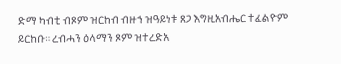ድማ ካብቲ ብጾም ዝርከብ ብዙኅ ዝዓይነቱ ጸጋ እግዚአብሔር ተፈልዮም ይርከቡ። ረብሓን ዕላማን ጾም ዝተረድአ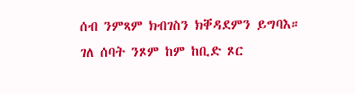ሰብ ንምጻም ክብገስን ክቐዳደምን ይግባእ። ገለ ሰባት ንጾም ከም ከቢድ ጾር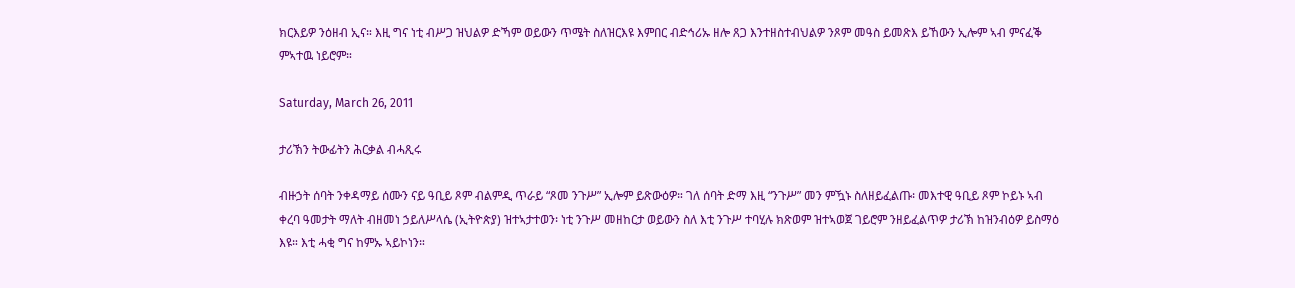ክርእይዎ ንዕዘብ ኢና። እዚ ግና ነቲ ብሥጋ ዝህልዎ ድኻም ወይውን ጥሜት ስለዝርእዩ እምበር ብድኅሪኡ ዘሎ ጸጋ እንተዘስተብህልዎ ንጾም መዓስ ይመጽእ ይኸውን ኢሎም ኣብ ምናፈቕ ምኣተዉ ነይሮም።

Saturday, March 26, 2011

ታሪኽን ትውፊትን ሕርቃል ብሓጺሩ

ብዙኃት ሰባት ንቀዳማይ ሰሙን ናይ ዓቢይ ጾም ብልምዲ ጥራይ “ጾመ ንጉሥ” ኢሎም ይጽውዕዎ። ገለ ሰባት ድማ እዚ “ንጉሥ” መን ምዃኑ ስለዘይፈልጡ፡ መእተዊ ዓቢይ ጾም ኮይኑ ኣብ ቀረባ ዓመታት ማለት ብዘመነ ኃይለሥላሴ (ኢትዮጵያ) ዝተኣታተወን፡ ነቲ ንጉሥ መዘከርታ ወይውን ስለ እቲ ንጉሥ ተባሂሉ ክጽወም ዝተኣወጀ ገይሮም ንዘይፈልጥዎ ታሪኽ ከዝንብዕዎ ይስማዕ እዩ። እቲ ሓቂ ግና ከምኡ ኣይኮነን።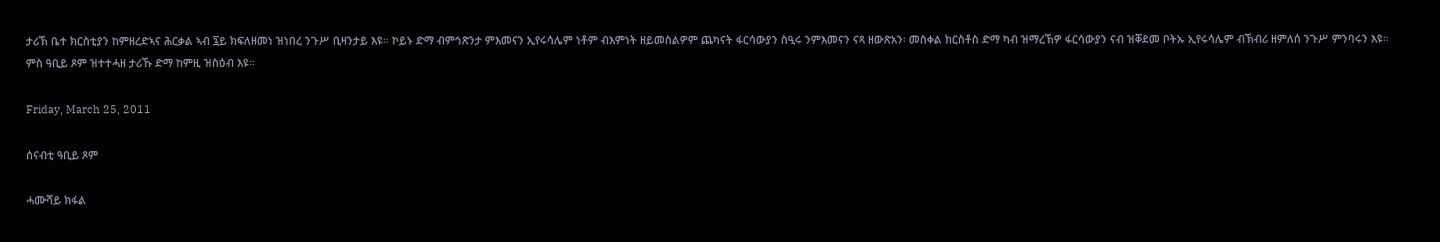ታሪኽ ቤተ ክርስቲያን ከምዘረድኣና ሕርቃል ኣብ ፯ይ ክፍለዘመነ ዝነበረ ንጉሥ ቢዛንታይ እዩ። ኮይኑ ድማ ብምኅጽንታ ምእመናን ኢየሩሳሌም ነቶም ብእምነት ዘይመስልዎም ጨካናት ፋርሳውያን ስዒሩ ንምእመናን ናጻ ዘውጽአን፡ መስቀል ክርስቶስ ድማ ካብ ዝማረኽዎ ፋርሳውያን ናብ ዝቐደመ ቦትኡ ኢየሩሳሌም ብኽብሪ ዘምለሰ ንጉሥ ምንባሩን እዩ። ምስ ዓቢይ ጾም ዝተተሓዘ ታሪኹ ድማ ከምዚ ዝስዕብ እዩ።

Friday, March 25, 2011

ሰናብቲ ዓቢይ ጾም

ሓሙሻይ ክፋል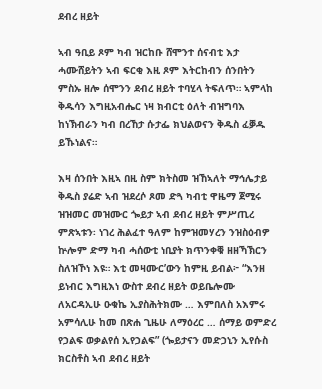ደብረ ዘይት

ኣብ ዓቢይ ጾም ካብ ዝርከቡ ሸሞንተ ሰናብቲ እታ ሓሙሸይትን ኣብ ፍርቂ እዚ ጾም እትርከብን ሰንበትን ምስኡ ዘሎ ሰሞንን ደብረ ዘይት ተባሂላ ትፍለጥ። ኣምላከ ቅዱሳን እግዚአብሔር ነዛ ክብርቲ ዕለት ብዝግባእ ከነኽብራን ካብ በረኸታ ሱታፌ ክህልወናን ቅዱስ ፈቓዱ ይኹነልና።

እዛ ሰንበት እዚኣ በዚ ስም ክትስመ ዝኸኣለት ማኅሌታይ ቅዱስ ያሬድ ኣብ ዝደረሶ ጾመ ድጓ ካብቲ ዋዜማ ጀሚሩ ዝዝመር መዝሙር ጐይታ ኣብ ደብረ ዘይት ምሥጢረ ምጽኣቱን፡ ነገረ ሕልፈተ ዓለም ከምዝመሃረን ንዝስዕብዎ ኵሎም ድማ ካብ ሓሰውቲ ነቢያት ክጥንቀቑ ዘዘኻኽርን ስለዝኾነ እዩ። እቲ መዛሙር’ውን ከምዚ ይብል፦ “እንዘ ይነብር እግዚእነ ውስተ ደብረ ዘይት ወይቤሎሙ ለአርዳኢሁ ዑቁኬ ኢያስሕትክሙ … እምበለስ አእምሩ አምሳሊሁ ከመ በጽሐ ጊዜሁ ለማዕረር … ሰማይ ወምድረ የኃልፍ ወቃልየሰ ኢየኃልፍ” (ጐይታናን መድኃኒን ኢየሱስ ክርስቶስ ኣብ ደብረ ዘይት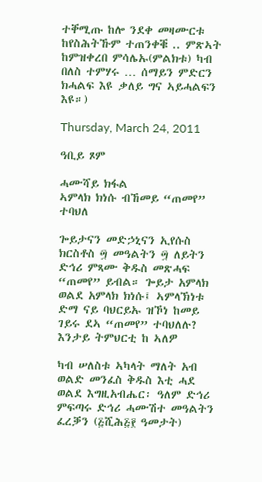ተቐሚጡ ከሎ ንደቀ መዛሙርቱ ከየስሕትኹም ተጠንቀቑ .. ምጽኣት ከምዝቀረበ ምሳሌኡ(ምልክቱ) ካብ በለስ ተምሃሩ … ሰማይን ምድርን ክሓልፍ እዩ ቃለይ ግና ኣይሓልፍን እዩ።)

Thursday, March 24, 2011

ዓቢይ ጾም

ሓሙሻይ ክፋል
ኣምላክ ክነሱ ብኸመይ “ጠመየ” ተባህለ

ጐይታናን መድኃኒናን ኢየሱስ ክርስቶስ ፵ መዓልትን ፵ ለይትን ድኅሪ ምጻሙ ቅዱስ መጽሓፍ “ጠመየ” ይብል። ጐይታ አምላክ ወልደ አምላክ ክነሱ፤ ኣምላኽነቱ ድማ ናይ ባህርይኡ ዝኾነ ከመይ ገይሩ ደኣ “ጠመየ” ተባህለሉ? እንታይ ትምህርቲ ከ ኣለዎ

ካብ ሠለስቱ ኣካላት ማለት አብ ወልድ መንፈስ ቅዱስ እቲ ሓደ ወልደ እግዚአብሔር፡ ዓለም ድኅሪ ምፍጣሩ ድኅሪ ሓሙሽተ መዓልትን ፈረቓን (፭ሺሕ፭፻ ዓመታት)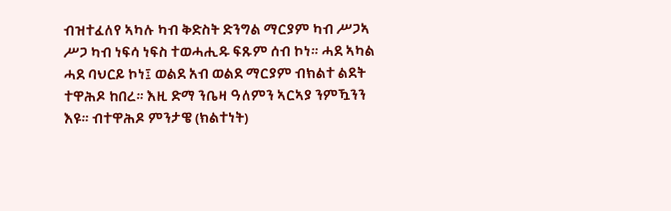ብዝተፈለየ ኣካሉ ካብ ቅድስት ድንግል ማርያም ካብ ሥጋኣ ሥጋ ካብ ነፍሳ ነፍስ ተወሓሒዱ ፍጹም ሰብ ኮነ። ሓደ ኣካል ሓደ ባህርይ ኮነ፤ ወልደ አብ ወልደ ማርያም ብክልተ ልደት ተዋሕዶ ከበረ። እዚ ድማ ንቤዛ ዓለምን ኣርኣያ ንምዃንን እዩ። ብተዋሕዶ ምንታዌ (ክልተነት)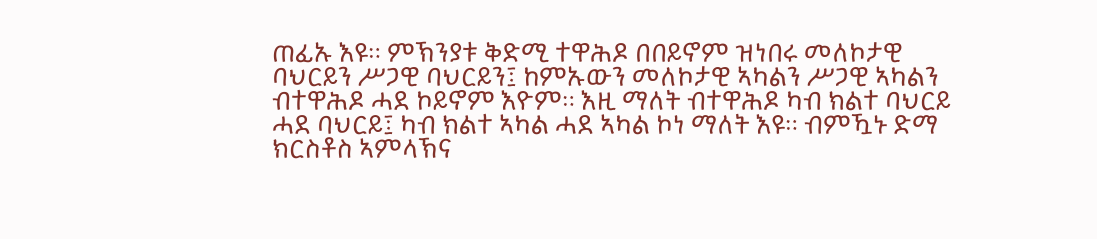ጠፊኡ እዩ። ምኽንያቱ ቅድሚ ተዋሕዶ በበይኖም ዝነበሩ መለኮታዊ ባህርይን ሥጋዊ ባህርይን፤ ከምኡውን መለኮታዊ ኣካልን ሥጋዊ ኣካልን ብተዋሕዶ ሓደ ኮይኖም እዮም። እዚ ማለት ብተዋሕዶ ካብ ክልተ ባህርይ ሓደ ባህርይ፤ ካብ ክልተ ኣካል ሓደ ኣካል ኮነ ማለት እዩ። ብምዃኑ ድማ ክርስቶስ ኣምላኽና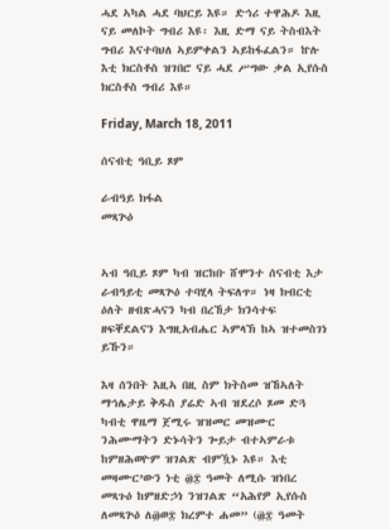ሓደ ኣካል ሓደ ባህርይ እዩ። ድኅሪ ተዋሕዶ እዚ ናይ መለኮት ግብሪ እዩ፡ እዚ ድማ ናይ ትስብእት ግብሪ እናተባህለ ኣይምቀልን ኣይከፋፈልን። ኵሉ እቲ ክርስቶስ ዝገበሮ ናይ ሓደ ሥግው ቃል ኢየሱስ ክርስቶስ ግብሪ እዩ።

Friday, March 18, 2011

ሰናብቲ ዓቢይ ጾም

ራብዓይ ክፋል
መጻጕዕ


ኣብ ዓቢይ ጾም ካብ ዝርከቡ ሸሞንተ ሰናብቲ እታ ራብዓይቲ መጻጕዕ ተባሂላ ትፍለጥ። ነዛ ክብርቲ ዕለት ዘብጽሓናን ካብ በረኸታ ክንሳተፍ ዘፍቐደልናን እግዚአብሔር ኣምላኽ ከኣ ዝተመስገነ ይኹን።

እዛ ሰንበት እዚኣ በዚ ስም ክትስመ ዝኸኣለት ማኅሌታይ ቅዱስ ያሬድ ኣብ ዝደረሶ ጾመ ድጓ ካብቲ ዋዜማ ጀሚሩ ዝዝመር መዝሙር ንሕሙማትን ድኑሳትን ጐይታ ብተኣምራቱ ከምዘሕወዮም ዝገልጽ ብምዃኑ እዩ። እቲ መዛሙር’ውን ነቲ ፴፰ ዓመት ለሚሱ ዝነበረ መጻጉዕ ከምዘድኃነ ንዝገልጽ “አሕየዎ ኢየሱስ ለመጻጕዕ ለ፴ወ፰ ክረምተ ሐመ” (፴፰ ዓመት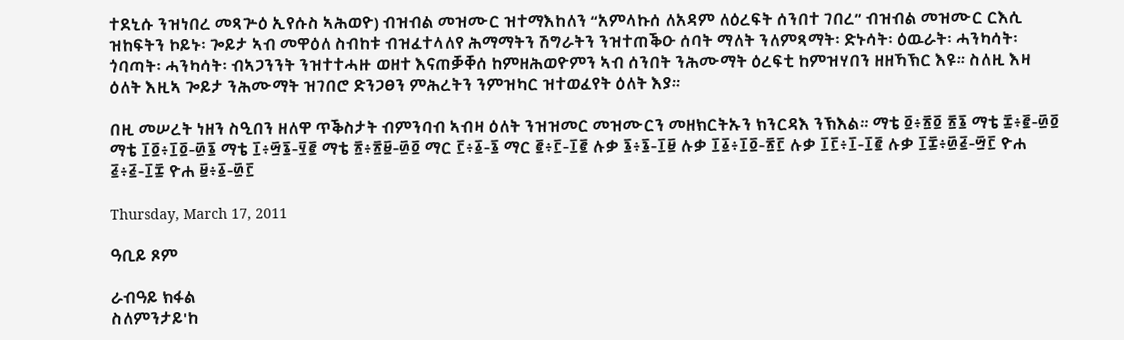ተደኒሱ ንዝነበረ መጻጕዕ ኢየሱስ ኣሕወዮ) ብዝብል መዝሙር ዝተማእከለን “አምላኩሰ ለአዳም ለዕረፍት ሰንበተ ገበረ” ብዝብል መዝሙር ርእሲ ዝከፍትን ኮይኑ፡ ጐይታ ኣብ መዋዕለ ስብከቱ ብዝፈተላለየ ሕማማትን ሽግራትን ንዝተጠቕዑ ሰባት ማለት ንለምጻማት፡ ድኑሳት፡ ዕዉራት፡ ሓንካሳት፡ ጎባጣት፡ ሓንካሳት፡ ብኣጋንንት ንዝተተሓዙ ወዘተ እናጠቓቐሰ ከምዘሕወዮምን ኣብ ሰንበት ንሕሙማት ዕረፍቲ ከምዝሃበን ዘዘኻኽር እዩ። ስለዚ እዛ ዕለት እዚኣ ጐይታ ንሕሙማት ዝገበሮ ድንጋፀን ምሕረትን ንምዝካር ዝተወፈየት ዕለት እያ።

በዚ መሠረት ነዘን ስዒበን ዘለዋ ጥቕስታት ብምንባብ ኣብዛ ዕለት ንዝዝመር መዝሙርን መዘክርትኡን ክንርዳእ ንኽእል። ማቴ ፬፥፳፬ ፳፮ ማቴ ፰፥፪-፴፬ ማቴ ፲፬፥፲፬-፴፮ ማቴ ፲፥፵፮-፶፪ ማቴ ፳፥፳፱-፴፬ ማር ፫፥፩-፮ ማር ፪፥፫-፲፪ ሉቃ ፮፥፮-፲፱ ሉቃ ፲፩፥፲፬-፳፫ ሉቃ ፲፫፥፲-፲፪ ሉቃ ፲፰፥፴፭-፵፫ ዮሐ ፭፥፭-፲፰ ዮሐ ፱፥፩-፴፫

Thursday, March 17, 2011

ዓቢይ ጾም

ራብዓይ ክፋል
ስለምንታይ'ከ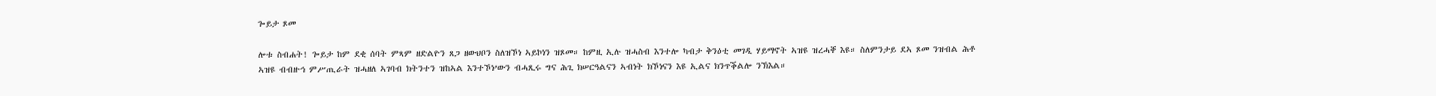ጐይታ ጾመ

ሎቱ ስብሐት! ጐይታ ከም ደቂ ሰባት ምጻም ዘድልዮን ጸጋ ዘውህቦን ስለዝኾነ ኣይኮነን ዝጾመ። ከምዚ ኢሉ ዝሓስብ እንተሎ ካብታ ቅንዕቲ መገዲ ሃይማኖት ኣዝዩ ዝረሓቐ እዩ። ስለምንታይ ደኣ ጾመ ንዝብል ሕቶ ኣዝዩ ብብዙኅ ምሥጢራት ዝሓዘለ ኣገባብ ክትንተን ዝከኣል እንተኾነ’ውን ብሓጺሩ ግና ሕጊ ክሠርዓልናን ኣብነት ክኾነናን እዩ ኢልና ክንጥቕልሎ ንኽእል።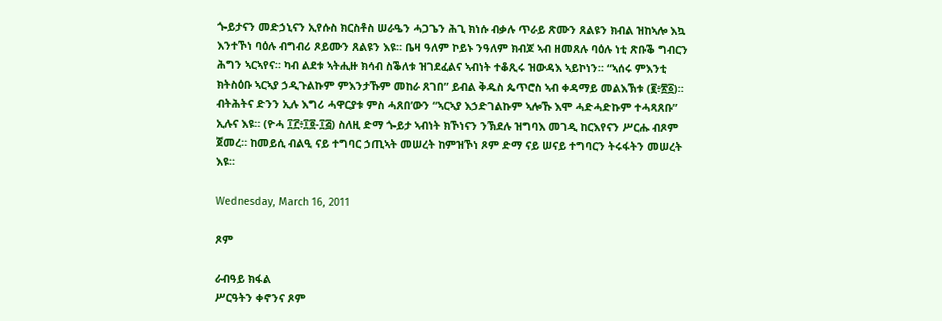ጐይታናን መድኃኒናን ኢየሱስ ክርስቶስ ሠራዔን ሓጋጌን ሕጊ ክነሱ ብቃሉ ጥራይ ጽሙን ጸልዩን ክብል ዝከኣሎ እኳ እንተኾነ ባዕሉ ብግብሪ ጾይሙን ጸልዩን እዩ። ቤዛ ዓለም ኮይኑ ንዓለም ክብጆ ኣብ ዘመጸሉ ባዕሉ ነቲ ጽቡቕ ግብርን ሕግን ኣርኣየና። ካብ ልደቱ ኣትሒዙ ክሳብ ስቕለቱ ዝገደፈልና ኣብነት ተቆጺሩ ዝውዳእ ኣይኮነን። “ኣሰሩ ምእንቲ ክትስዕቡ ኣርኣያ ኃዲጉልኩም ምእንታኹም መከራ ጸገበ” ይብል ቅዱስ ጴጥሮስ ኣብ ቀዳማይ መልእኽቱ (፪፥፳፩)። ብትሕትና ድንን ኢሉ እግሪ ሓዋርያቱ ምስ ሓጸበ’ውን “ኣርኣያ እኃድገልኩም ኣሎኹ እሞ ሓድሓድኩም ተሓጻጸቡ” ኢሉና እዩ። (ዮሓ ፲፫፥፲፬-፲፭) ስለዚ ድማ ጐይታ ኣብነት ክኾነናን ንኽደሉ ዝግባእ መገዲ ከርእየናን ሥርሑ ብጾም ጀመረ። ከመይሲ ብልዒ ናይ ተግባር ኃጢኣት መሠረት ከምዝኾነ ጾም ድማ ናይ ሠናይ ተግባርን ትሩፋትን መሠረት እዩ።

Wednesday, March 16, 2011

ጾም

ራብዓይ ክፋል
ሥርዓትን ቀኖንና ጾም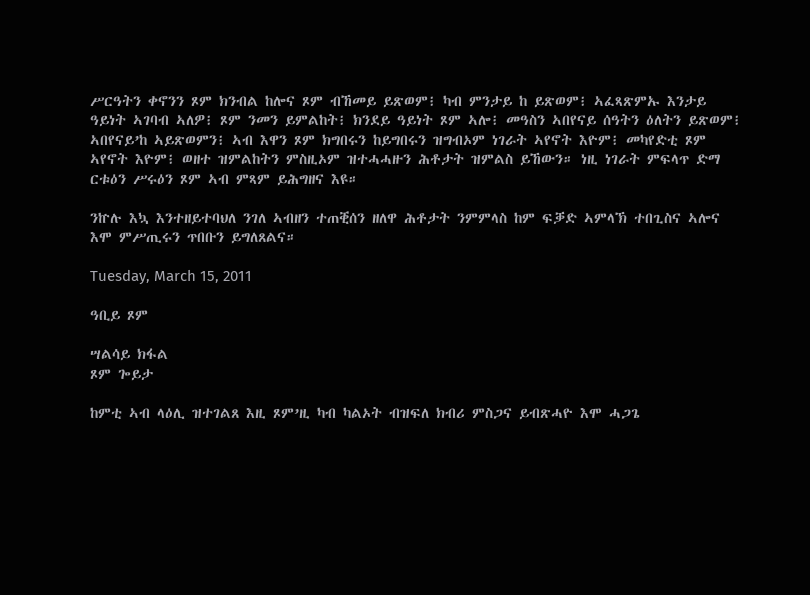ሥርዓትን ቀኖንን ጾም ክንብል ከሎና ጾም ብኸመይ ይጽወም፧ ካብ ምንታይ ከ ይጽወም፧ ኣፈጻጽምኡ እንታይ ዓይነት ኣገባብ ኣለዎ፧ ጾም ንመን ይምልከት፧ ክንደይ ዓይነት ጾም ኣሎ፧ መዓስን ኣበየናይ ሰዓትን ዕለትን ይጽወም፧ ኣበየናይ’ከ ኣይጽወምን፧ ኣብ እዋን ጾም ክግበሩን ከይግበሩን ዝግብኦም ነገራት ኣየኖት እዮም፧ መካየድቲ ጾም ኣየኖት እዮም፧ ወዘተ ዝምልከትን ምስዚኦም ዝተሓሓዙን ሕቶታት ዝምልስ ይኸውን። ነዚ ነገራት ምፍላጥ ድማ ርቱዕን ሥሩዕን ጾም ኣብ ምጻም ይሕግዘና እዩ።

ንኵሉ እኳ እንተዘይተባህለ ንገለ ኣብዘን ተጠቒሰን ዘለዋ ሕቶታት ንምምላስ ከም ፍቓድ ኣምላኽ ተበጊስና ኣሎና እሞ ምሥጢሩን ጥበቡን ይግለጸልና።

Tuesday, March 15, 2011

ዓቢይ ጾም

ሣልሳይ ክፋል
ጾም ጐይታ

ከምቲ ኣብ ላዕሊ ዝተገልጸ እዚ ጾም’ዚ ካብ ካልኦት ብዝፍለ ክብሪ ምስጋና ይብጽሓዮ እሞ ሓጋጌ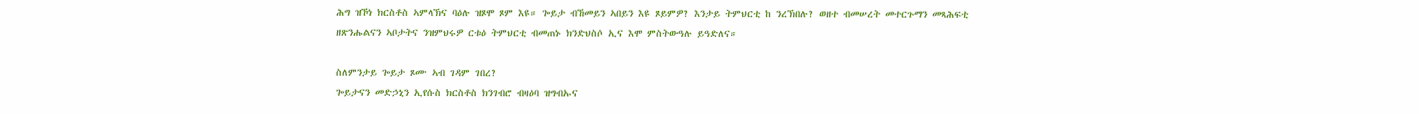ሕግ ዝኾነ ክርስቶስ ኣምላኽና ባዕሉ ዝጾሞ ጾም እዩ። ጐይታ ብኸመይን ኣበይን እዩ ጾይምዎ? እንታይ ትምህርቲ ከ ንረኽበሉ? ወዘተ ብመሠረት መተርጉማን መጻሕፍቲ ዘጽንሑልናን ኣቦታትና ንዝምህሩዎ ርቱዕ ትምህርቲ ብመጠኑ ክንድህስሶ ኢና እሞ ምስትውዓሉ ይዓድለና።

ስለምንታይ ጐይታ ጾሙ ኣብ ገዳም ገበረ?
ጐይታናን መድኃኒን ኢየሱስ ክርስቶስ ክንገብሮ ብዛዕባ ዝግብኡና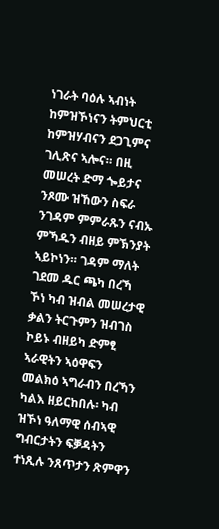ነገራት ባዕሉ ኣብነት ከምዝኾነናን ትምህርቲ ከምዝሃብናን ደጋጊምና ገሊጽና ኣሎና። በዚ መሠረት ድማ ጐይታና ንጾሙ ዝኸውን ስፍራ ንገዳም ምምራጹን ናብኡ ምኻዱን ብዘይ ምኽንያት ኣይኮነን። ገዳም ማለት ገደመ ዱር ጫካ በረኻ ኾነ ካብ ዝብል መሠረታዊ ቃልን ትርጉምን ዝብገስ ኮይኑ ብዘይካ ድምፂ ኣራዊትን ኣዕዋፍን መልክዕ ኣግራብን በረኻን ካልእ ዘይርከበሉ፡ ካብ ዝኾነ ዓለማዊ ሰብኣዊ ግብርታትን ፍቓዳትን ተነጺሉ ንጸጥታን ጽምዋን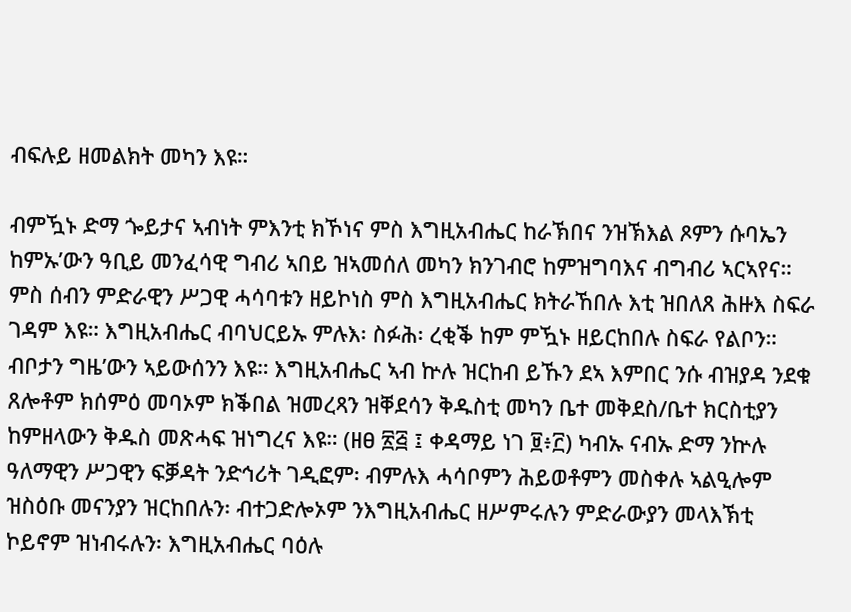ብፍሉይ ዘመልክት መካን እዩ።

ብምዃኑ ድማ ጐይታና ኣብነት ምእንቲ ክኾነና ምስ እግዚአብሔር ከራኽበና ንዝኽእል ጾምን ሱባኤን ከምኡ’ውን ዓቢይ መንፈሳዊ ግብሪ ኣበይ ዝኣመሰለ መካን ክንገብሮ ከምዝግባእና ብግብሪ ኣርኣየና። ምስ ሰብን ምድራዊን ሥጋዊ ሓሳባቱን ዘይኮነስ ምስ እግዚአብሔር ክትራኸበሉ እቲ ዝበለጸ ሕዙእ ስፍራ ገዳም እዩ። እግዚአብሔር ብባህርይኡ ምሉእ፡ ስፉሕ፡ ረቂቕ ከም ምዃኑ ዘይርከበሉ ስፍራ የልቦን። ብቦታን ግዜ’ውን ኣይውሰንን እዩ። እግዚአብሔር ኣብ ኵሉ ዝርከብ ይኹን ደኣ እምበር ንሱ ብዝያዳ ንደቁ ጸሎቶም ክሰምዕ መባኦም ክቕበል ዝመረጻን ዝቐደሳን ቅዱስቲ መካን ቤተ መቅደስ/ቤተ ክርስቲያን ከምዘላውን ቅዱስ መጽሓፍ ዝነግረና እዩ። (ዘፀ ፳፭ ፤ ቀዳማይ ነገ ፱፥፫) ካብኡ ናብኡ ድማ ንኵሉ ዓለማዊን ሥጋዊን ፍቓዳት ንድኅሪት ገዲፎም፡ ብምሉእ ሓሳቦምን ሕይወቶምን መስቀሉ ኣልዒሎም ዝስዕቡ መናንያን ዝርከበሉን፡ ብተጋድሎኦም ንእግዚአብሔር ዘሥምሩሉን ምድራውያን መላእኽቲ ኮይኖም ዝነብሩሉን፡ እግዚአብሔር ባዕሉ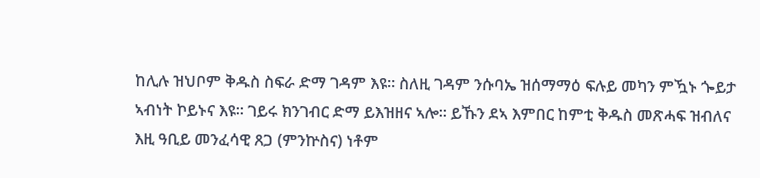ከሊሉ ዝህቦም ቅዱስ ስፍራ ድማ ገዳም እዩ። ስለዚ ገዳም ንሱባኤ ዝሰማማዕ ፍሉይ መካን ምዃኑ ጐይታ ኣብነት ኮይኑና እዩ። ገይሩ ክንገብር ድማ ይእዝዘና ኣሎ። ይኹን ደኣ እምበር ከምቲ ቅዱስ መጽሓፍ ዝብለና እዚ ዓቢይ መንፈሳዊ ጸጋ (ምንኵስና) ነቶም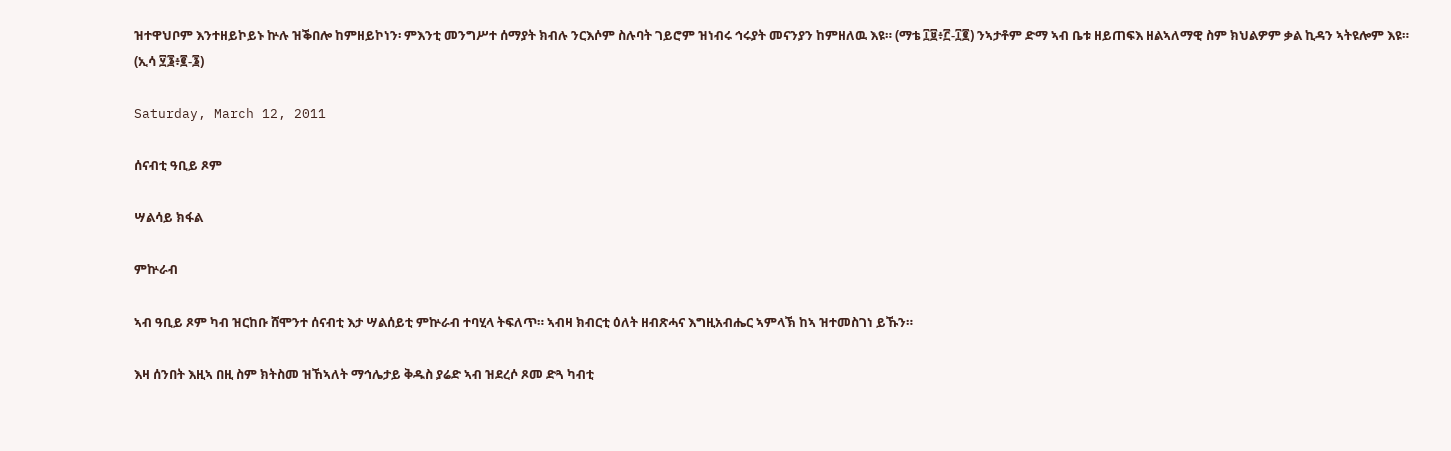ዝተዋህቦም እንተዘይኮይኑ ኵሉ ዝቕበሎ ከምዘይኮነን፡ ምእንቲ መንግሥተ ሰማያት ክብሉ ንርእሶም ስሉባት ገይሮም ዝነብሩ ኅሩያት መናንያን ከምዘለዉ እዩ። (ማቴ ፲፱፥፫-፲፪) ንኣታቶም ድማ ኣብ ቤቱ ዘይጠፍእ ዘልኣለማዊ ስም ክህልዎም ቃል ኪዳን ኣትዩሎም እዩ። (ኢሳ ፶፮፥፪-፮)

Saturday, March 12, 2011

ሰናብቲ ዓቢይ ጾም

ሣልሳይ ክፋል

ምኵራብ

ኣብ ዓቢይ ጾም ካብ ዝርከቡ ሸሞንተ ሰናብቲ እታ ሣልሰይቲ ምኵራብ ተባሂላ ትፍለጥ። ኣብዛ ክብርቲ ዕለት ዘብጽሓና እግዚአብሔር ኣምላኽ ከኣ ዝተመስገነ ይኹን።

እዛ ሰንበት እዚኣ በዚ ስም ክትስመ ዝኸኣለት ማኅሌታይ ቅዱስ ያሬድ ኣብ ዝደረሶ ጾመ ድጓ ካብቲ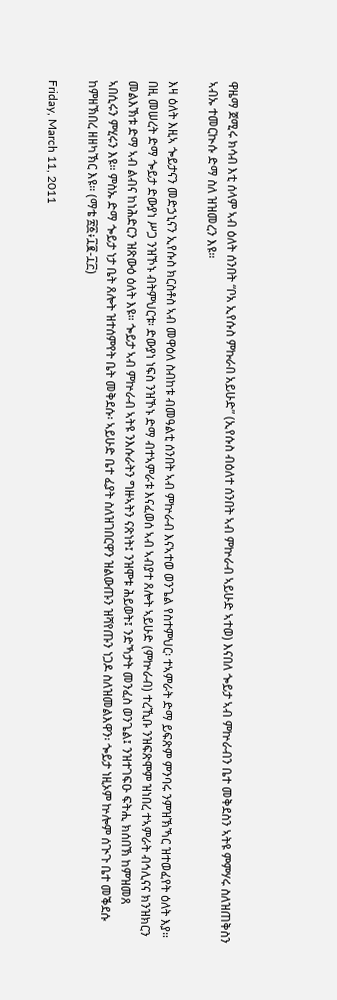ዋዜማ ጀሚሩ ክሳብ እቲ ሰላም ኣብ ዕለት ሰንበት “ቦአ ኢየሱስ ምኩራበ አይሁድ” (ኢየሱስ ብዕለተ ሰንበት ኣብ ምኵራብ ኣይሁድ ኣተወ) እናበለ ጐይታ ኣብ ምኵራብን ቤተ መቅደስን ኣትዩ ምምሃሩ ስለዝጠቅስን ኣብኡ ተመርኲሱ ድማ ስለ ዝዝመረን እዩ።

እዛ ዕለት እዚኣ ጐይታናን መድኃኒናን ኢየሱስ ክርስቶስ ኣብ መዋዕለ ስብከቱ ብመዓልቲ ሰንበት ኣብ ምኵራብ እናኣተወ ወንጌል የስተምህር፡ ተኣምራት ድማ ይፍጽም ምንባሩ ንምዝኽኻር ዝተወፈየት ዕለት እያ። በዚ መሠረት ድማ ጐይታ ድውያነ ሥጋ ንዝኾኑ ብትምህርቱ፡ ድውያነ ነፍስ ንዝኾኑ ድማ ብተኣምራቱ እናፈወሰ ኣብ ኣብያተ ጸሎት ኣይሁድ (ምኵራብ) ተረኺቡ ንዝፍጽሞም ዝነበረ ተኣምራት ብኅሊናና ክንዝክርን መልእኽቱ ድማ ኣብ ልብና ከነሕድርን ዝጽውዕ ዕለት እዩ። ጐይታ ኣብ ምኵራብ ኣትዩ ንእሱራትን ግዙኣትን ናጽነት፤ ንዝሞቱ ሕይወት፤ ንድኻታት መንፈስ ወንጌል፤ ንዝተገፍዑ ፍትሒ ክሰበኽ ከምዝመጸ ኣበሲሩን ምሂሩን እዩ። ምስኡ ድማ ጐይታ ነታ ቤት ጸሎት ዝተሰምየት ቤት መቅደሱ፡ ኣይሁድ ቤተ ፈያት ስለዝገበርዋን ዝልውጡን ዝሻየጡን ነጋዶ ስለዝመልእዋን፡ ጐይታ ነዚኦም ኵሎም ሰጒጉ ቤተ መቕደሱ ከምዘኽበረ ዘዘካኽር እዩ። (ማቴ ፳፩፥፲፪-፲፫)

Friday, March 11, 2011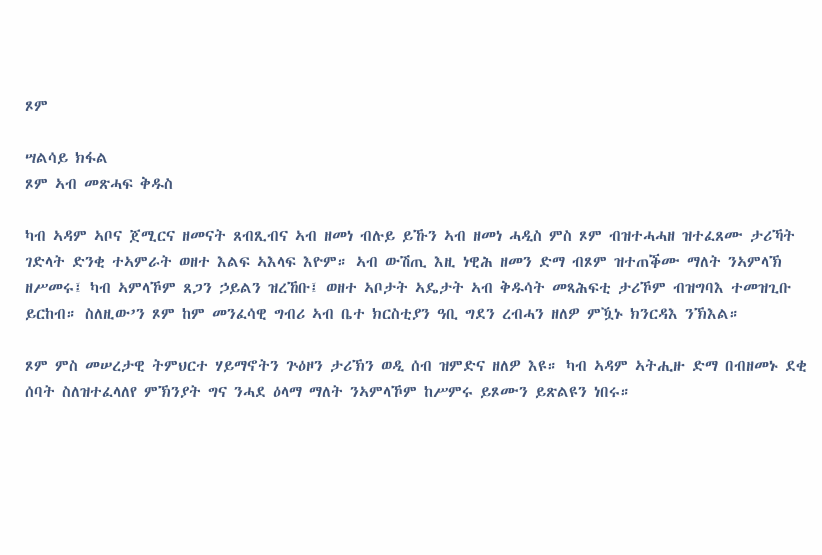ጾም

ሣልሳይ ክፋል
ጾም ኣብ መጽሓፍ ቅዱስ

ካብ ኣዳም ኣቦና ጀሚርና ዘመናት ጸብጺብና ኣብ ዘመነ ብሉይ ይኹን ኣብ ዘመነ ሓዲስ ምስ ጾም ብዝተሓሓዘ ዝተፈጸሙ ታሪኻት ገድላት ድንቂ ተኣምራት ወዘተ እልፍ ኣእላፍ እዮም። ኣብ ውሽጢ እዚ ነዊሕ ዘመን ድማ ብጾም ዝተጠቕሙ ማለት ንኣምላኽ ዘሥመሩ፤ ካብ ኣምላኾም ጸጋን ኃይልን ዝረኸቡ፤ ወዘተ ኣቦታት ኣዴታት ኣብ ቅዱሳት መጻሕፍቲ ታሪኾም ብዝግባእ ተመዝጊቡ ይርከብ። ስለዚው’ን ጾም ከም መንፈሳዊ ግብሪ ኣብ ቤተ ክርስቲያን ዓቢ ግደን ረብሓን ዘለዎ ምዃኑ ክንርዳእ ንኽእል።

ጾም ምስ መሠረታዊ ትምህርተ ሃይማኖትን ጕዕዞን ታሪኽን ወዲ ሰብ ዝምድና ዘለዎ እዩ። ካብ ኣዳም ኣትሒዙ ድማ በብዘመኑ ደቂ ሰባት ስለዝተፈላለየ ምኽንያት ግና ንሓደ ዕላማ ማለት ንኣምላኾም ከሥምሩ ይጾሙን ይጽልዩን ነበሩ።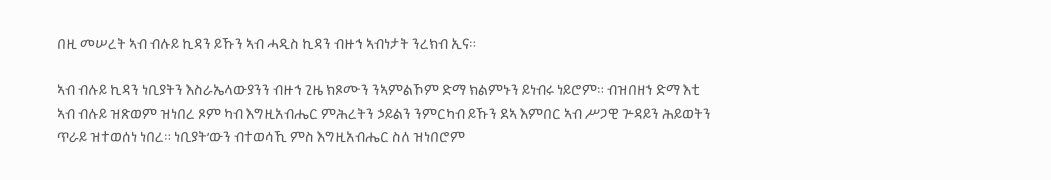በዚ መሠረት ኣብ ብሉይ ኪዳን ይኹን ኣብ ሓዲስ ኪዳን ብዙኅ ኣብነታት ንረክብ ኢና።

ኣብ ብሉይ ኪዳን ነቢያትን እስራኤላውያንን ብዙኅ ጊዜ ክጾሙን ንኣምልኾም ድማ ክልምኑን ይነብሩ ነይሮም። ብዝበዘኀ ድማ እቲ ኣብ ብሉይ ዝጽወም ዝነበረ ጾም ካብ እግዚአብሔር ምሕረትን ኃይልን ንምርካብ ይኹን ደኣ እምበር ኣብ ሥጋዊ ጕዳይን ሕይወትን ጥራይ ዝተወሰነ ነበረ። ነቢያት’ውን ብተወሳኺ ምስ እግዚአብሔር ስለ ዝነበሮም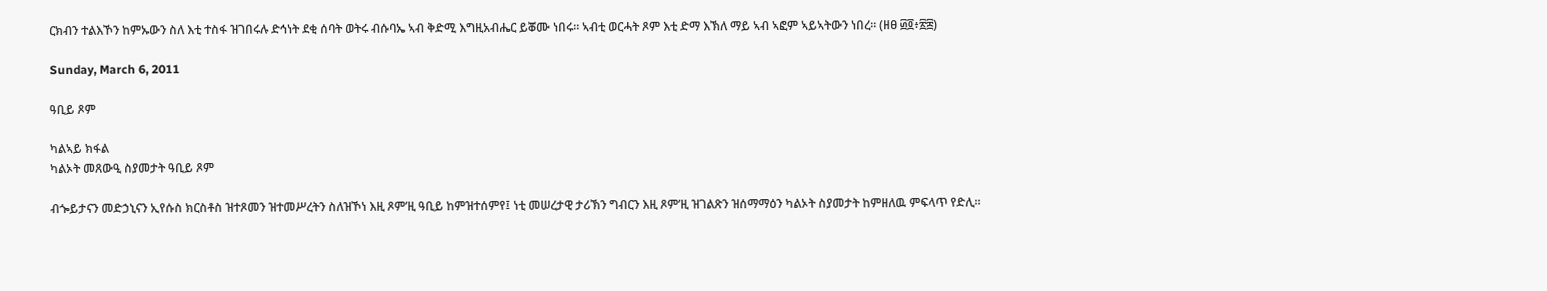ርክብን ተልእኾን ከምኡውን ስለ እቲ ተስፋ ዝገበሩሉ ድኅነት ደቂ ሰባት ወትሩ ብሱባኤ ኣብ ቅድሚ እግዚአብሔር ይቖሙ ነበሩ። ኣብቲ ወርሓት ጾም እቲ ድማ እኽለ ማይ ኣብ ኣፎም ኣይኣትውን ነበረ። (ዘፀ ፴፬፥፳፰)

Sunday, March 6, 2011

ዓቢይ ጾም

ካልኣይ ክፋል
ካልኦት መጸውዒ ስያመታት ዓቢይ ጾም

ብጐይታናን መድኃኒናን ኢየሱስ ክርስቶስ ዝተጾመን ዝተመሥረትን ስለዝኾነ እዚ ጾም’ዚ ዓቢይ ከምዝተሰምየ፤ ነቲ መሠረታዊ ታሪኽን ግብርን እዚ ጾም’ዚ ዝገልጽን ዝሰማማዕን ካልኦት ስያመታት ከምዘለዉ ምፍላጥ የድሊ።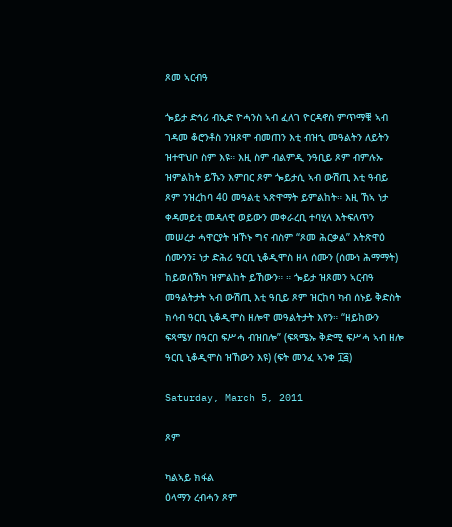ጾመ ኣርብዓ

ጐይታ ድኅሪ ብኢድ ዮሓንስ ኣብ ፈለገ ዮርዳኖስ ምጥማቑ ኣብ ገዳመ ቆሮንቶስ ንዝጾሞ ብመጠን እቲ ብዝኂ መዓልትን ለይትን ዝተዋህቦ ስም እዩ። እዚ ስም ብልምዲ ንዓቢይ ጾም ብምሉኡ ዝምልከት ይኹን እምበር ጾም ጐይታሲ ኣብ ውሽጢ እቲ ዓብይ ጾም ንዝረከባ 40 መዓልቲ ኣጽዋማት ይምልከት። እዚ ኸኣ ነታ ቀዳመይቲ መዳለዊ ወይውን መቀራረቢ ተባሂላ እትፍለጥን መሠረታ ሓዋርያት ዝኾኑ ግና ብስም “ጾመ ሕርቃል” እትጽዋዕ ሰሙንን፤ ነታ ድሕሪ ዓርቢ ኒቆዲሞስ ዘላ ሰሙን (ሰሙነ ሕማማት) ከይወሰኽካ ዝምልከት ይኸውን። ። ጐይታ ዝጾመን ኣርብዓ መዓልትታት ኣብ ውሽጢ እቲ ዓቢይ ጾም ዝርከባ ካብ ሰኑይ ቅድስት ክሳብ ዓርቢ ኒቆዲሞስ ዘሎዋ መዓልትታት እየን። “ዘይከውን ፍጻሜሃ በዓርበ ፍሥሓ ብዝበሎ” (ፍጻሜኡ ቅድሚ ፍሥሓ ኣብ ዘሎ ዓርቢ ኒቆዲሞስ ዝኸውን እዩ) (ፍት መንፈ ኣንቀ ፲፭)

Saturday, March 5, 2011

ጾም

ካልኣይ ክፋል
ዕላማን ረብሓን ጾም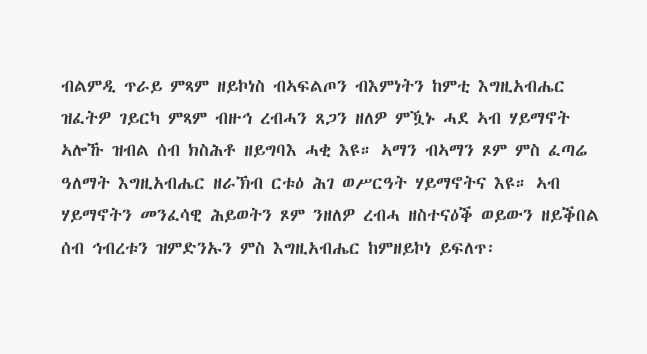ብልምዲ ጥራይ ምጻም ዘይኮነስ ብኣፍልጦን ብእምነትን ከምቲ እግዚአብሔር ዝፈትዎ ገይርካ ምጻም ብዙኅ ረብሓን ጸጋን ዘለዎ ምዃኑ ሓደ ኣብ ሃይማኖት ኣሎኹ ዝብል ሰብ ክስሕቶ ዘይግባእ ሓቂ እዩ። ኣማን ብኣማን ጾም ምስ ፈጣሬ ዓለማት እግዚአብሔር ዘራኽብ ርቱዕ ሕገ ወሥርዓት ሃይማኖትና እዩ። ኣብ ሃይማኖትን መንፈሳዊ ሕይወትን ጾም ንዘለዎ ረብሓ ዘስተናዕቕ ወይውን ዘይቕበል ሰብ ኅብረቱን ዝምድንኡን ምስ እግዚአብሔር ከምዘይኮነ ይፍለጥ፡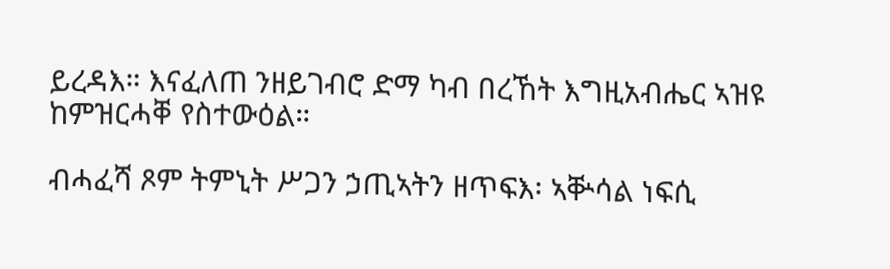ይረዳእ። እናፈለጠ ንዘይገብሮ ድማ ካብ በረኸት እግዚአብሔር ኣዝዩ ከምዝርሓቐ የስተውዕል።

ብሓፈሻ ጾም ትምኒት ሥጋን ኃጢኣትን ዘጥፍእ፡ ኣቝሳል ነፍሲ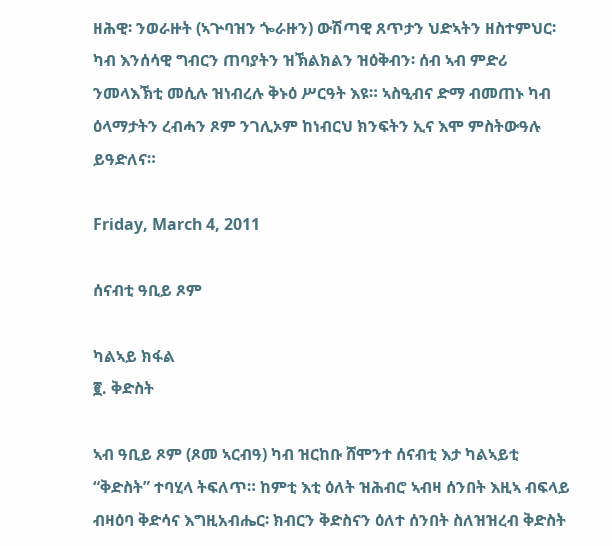ዘሕዊ፡ ንወራዙት (ኣጕባዝን ጐራዙን) ውሽጣዊ ጸጥታን ህድኣትን ዘስተምህር፡ ካብ እንሰሳዊ ግብርን ጠባያትን ዝኽልክልን ዝዕቅብን፡ ሰብ ኣብ ምድሪ ንመላእኽቲ መሲሉ ዝነብረሉ ቅኑዕ ሥርዓት እዩ። ኣስዒብና ድማ ብመጠኑ ካብ ዕላማታትን ረብሓን ጾም ንገሊኦም ከነብርህ ክንፍትን ኢና እሞ ምስትውዓሉ ይዓድለና።

Friday, March 4, 2011

ሰናብቲ ዓቢይ ጾም

ካልኣይ ክፋል
፪. ቅድስት

ኣብ ዓቢይ ጾም (ጾመ ኣርብዓ) ካብ ዝርከቡ ሸሞንተ ሰናብቲ እታ ካልኣይቲ “ቅድስት” ተባሂላ ትፍለጥ። ከምቲ እቲ ዕለት ዝሕብሮ ኣብዛ ሰንበት እዚኣ ብፍላይ ብዛዕባ ቅድሳና እግዚአብሔር፡ ክብርን ቅድስናን ዕለተ ሰንበት ስለዝዝረብ ቅድስት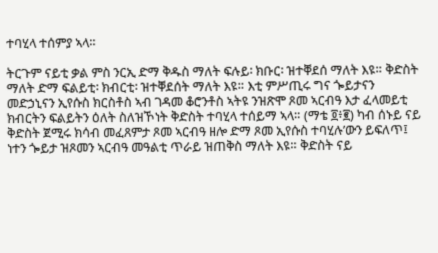ተባሂላ ተሰምያ ኣላ።

ትርጉም ናይቲ ቃል ምስ ንርኢ ድማ ቅዱስ ማለት ፍሉይ፡ ክቡር፡ ዝተቐደሰ ማለት እዩ። ቅድስት ማለት ድማ ፍልይቲ፡ ክብርቲ፡ ዝተቐደሰት ማለት እዩ። እቲ ምሥጢሩ ግና ጐይታናን መድኃኒናን ኢየሱስ ክርስቶስ ኣብ ገዳመ ቆሮንቶስ ኣትዩ ንዝጽሞ ጾመ ኣርብዓ እታ ፈላመይቲ ክብርትን ፍልይትን ዕለት ስለዝኾነት ቅድስት ተባሂላ ተሰይማ ኣላ። (ማቴ ፬፥፪) ካብ ሰኑይ ናይ ቅድስት ጀሚሩ ክሳብ መፈጸምታ ጾመ ኣርብዓ ዘሎ ድማ ጾመ ኢየሱስ ተባሂሉ’ውን ይፍለጥ፤ ነተን ጐይታ ዝጾመን ኣርብዓ መዓልቲ ጥራይ ዝጠቅስ ማለት እዩ። ቅድስት ናይ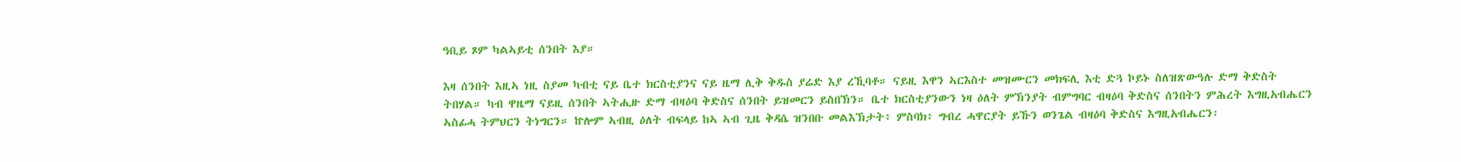ዓቢይ ጾም ካልኣይቲ ሰንበት እያ።

እዛ ሰንበት እዚኣ ነዚ ስያመ ካብቲ ናይ ቤተ ክርስቲያንና ናይ ዜማ ሊቅ ቅዱስ ያሬድ እያ ረኺባቶ። ናይዚ እዋን ኣርእስተ መዝሙርን መክፍሊ እቲ ድጓ ኮይኑ ስለዝጽውዓሉ ድማ ቅድስት ትበሃል። ካብ ዋዜማ ናይዚ ሰንበት ኣትሒዙ ድማ ብዛዕባ ቅድስና ሰንበት ይዝመርን ይስበኽን። ቤተ ክርስቲያንውን ነዛ ዕለት ምኽንያት ብምግባር ብዛዕባ ቅድስና ሰንበትን ምሕረት እግዚአብሔርን ኣስፊሓ ትምህርን ትነግርን። ኵሎም ኣብዚ ዕለት ብፍላይ ከኣ ኣብ ጊዜ ቅዳሴ ዝንበቡ መልእኽታት፥ ምስባክ፥ ግብረ ሓዋርያት ይኹን ወንጌል ብዛዕባ ቅድስና እግዚአብሔርን፡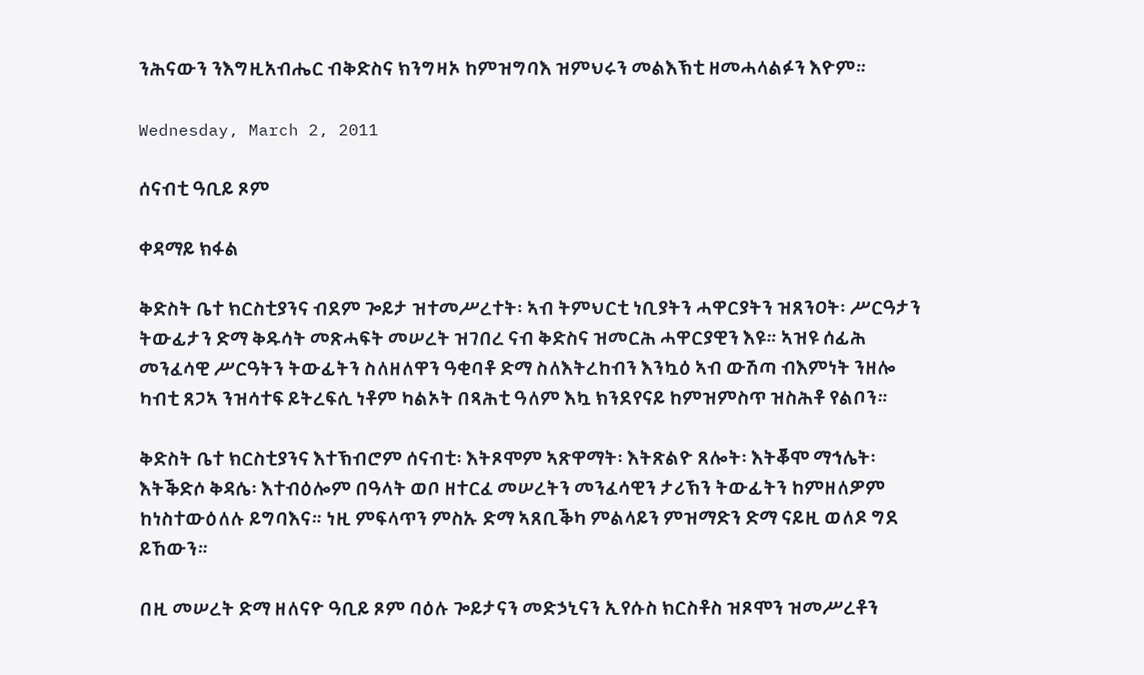ንሕናውን ንእግዚአብሔር ብቅድስና ክንግዛኦ ከምዝግባእ ዝምህሩን መልእኽቲ ዘመሓላልፉን እዮም።

Wednesday, March 2, 2011

ሰናብቲ ዓቢይ ጾም

ቀዳማይ ክፋል

ቅድስት ቤተ ክርስቲያንና ብደም ጐይታ ዝተመሥረተት፡ ኣብ ትምህርቲ ነቢያትን ሓዋርያትን ዝጸንዐት፡ ሥርዓታን ትውፊታን ድማ ቅዱሳት መጽሓፍት መሠረት ዝገበረ ናብ ቅድስና ዝመርሕ ሓዋርያዊን እዩ። ኣዝዩ ሰፊሕ መንፈሳዊ ሥርዓትን ትውፊትን ስለዘለዋን ዓቂባቶ ድማ ስለእትረከብን እንኳዕ ኣብ ውሽጣ ብእምነት ንዘሎ ካብቲ ጸጋኣ ንዝሳተፍ ይትረፍሲ ነቶም ካልኦት በጻሕቲ ዓለም እኳ ክንደየናይ ከምዝምስጥ ዝስሕቶ የልቦን።

ቅድስት ቤተ ክርስቲያንና እተኽብሮም ሰናብቲ፡ እትጾሞም ኣጽዋማት፡ እትጽልዮ ጸሎት፡ እትቖሞ ማኅሌት፡ እትቕድሶ ቅዳሴ፡ እተብዕሎም በዓላት ወቦ ዘተርፈ መሠረትን መንፈሳዊን ታሪኽን ትውፊትን ከምዘለዎም ከነስተውዕለሉ ይግባእና። ነዚ ምፍላጥን ምስኡ ድማ ኣጸቢቕካ ምልላይን ምዝማድን ድማ ናይዚ ወለዶ ግደ ይኸውን።

በዚ መሠረት ድማ ዘለናዮ ዓቢይ ጾም ባዕሉ ጐይታናን መድኃኒናን ኢየሱስ ክርስቶስ ዝጾሞን ዝመሥረቶን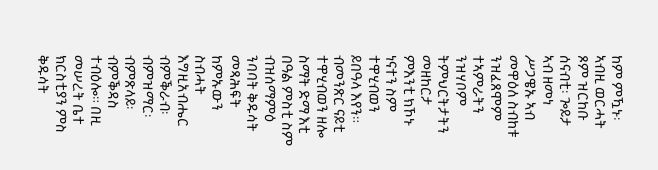ከም ምዃኑ፡ ኣብዚ ወርሓት ጾም ዝርከቡ ሰናብቲ፡ ጐይታ ኣብ ዘመነ ሥጋዌኡ ኣብ መዋዕለ ስብከቱ ንዝፈጸሞም ተኣምራትን ንዝሃቦም ትምህርትታትን መዘከርታ ምእንቲ ክኾኑ ነናተን ስም ተዋሂብወን ይበዓላ እየን። ብመንጽር ናይቲ ተዋሂብወን ዘሎ ስማት ድማ እቲ በዓል ምስቲ ስም ብዝሰማምዕ ንባባት ቅዱሳት መጻሕፍት ከምኡውን ስብሓት እግዚአብሔር ብምቕራብ፡ ብምዝማር፡ ብምጽላይ፡ ብምቕዳስ ተብዕሎ። በዚ መሠረት ቤተ ክርስቲያን ምስ ቅዱሳት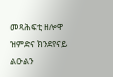መጻሕፍቲ ዘሎዋ ዝምድና ክንደየናይ ልዑልን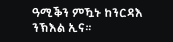ዓሚቕን ምዃኑ ከንርዳእ ንኽእል ኢና።